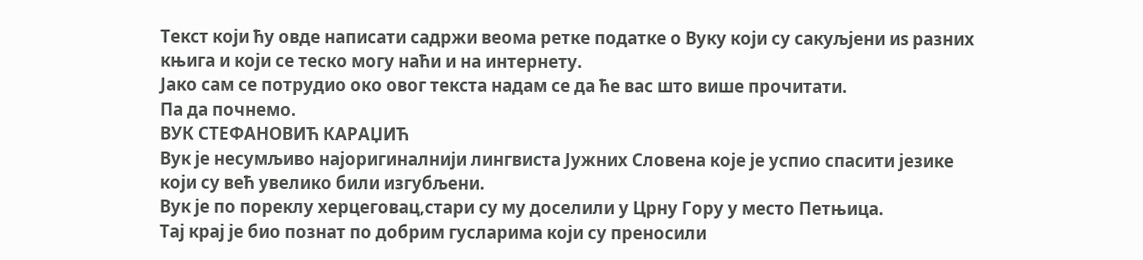Текст који ћу овде написати садржи веома ретке податке о Вуку који су сакуљјени иѕ разних књига и који се теско могу наћи и на интернету.
Јако сам се потрудио око овог текста надам се да ће вас што више прочитати.
Па да почнемо.
ВУК СТЕФАНОВИЋ КАРАЏИЋ
Вук је несумљиво најоригиналнији лингвиста Јужних Словена које је успио спасити језике који су већ увелико били изгубљени.
Вук је по пореклу херцеговац,стари су му доселили у Црну Гору у место Петњица.
Тај крај је био познат по добрим гусларима који су преносили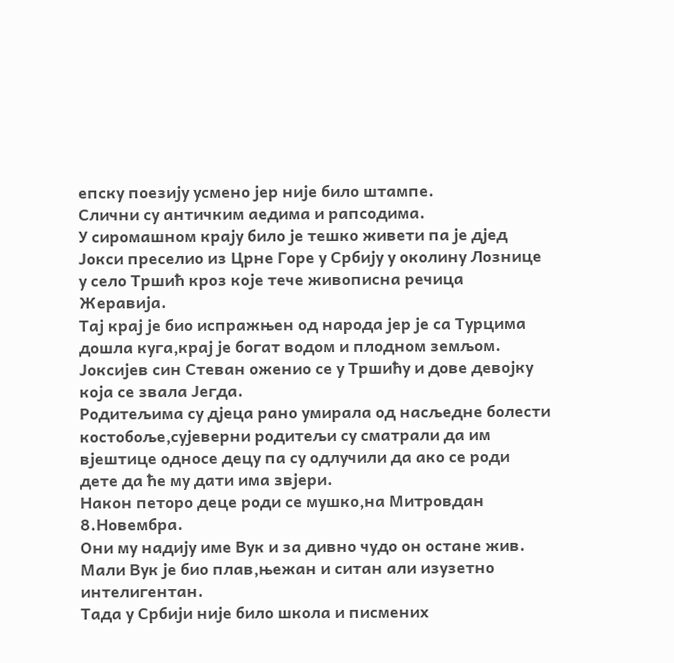епску поезију усмено јер није било штампе.
Слични су античким аедима и рапсодима.
У сиромашном крају било је тешко живети па је дјед Јокси преселио из Црне Горе у Србију у околину Лознице у село Тршић кроз које тече живописна речица Жеравија.
Тај крај је био испражњен од народа јер је са Турцима дошла куга,крај је богат водом и плодном земљом.
Јоксијев син Стеван оженио се у Тршићу и дове девојку која се звала Јегда.
Родитељима су дјеца рано умирала од насљедне болести костобоље,сујеверни родитељи су сматрали да им вјештице односе децу па су одлучили да ако се роди дете да ће му дати има звјери.
Након петоро деце роди се мушко,на Митровдан 8.Новембра.
Они му надију име Вук и за дивно чудо он остане жив.
Мали Вук је био плав,њежан и ситан али изузетно интелигентан.
Тада у Србији није било школа и писмених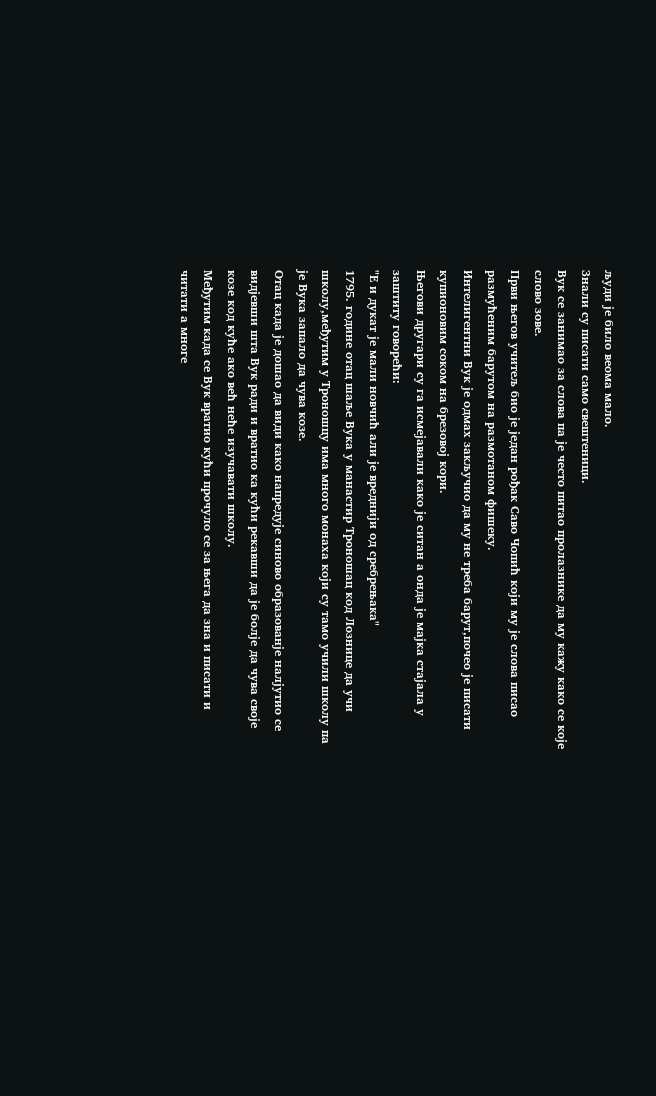људи је било веома мало.
Знали су писати само свештеници.
Вук се занимао за слова па је често питао пролазнике да му кажу како се које слово зове.
Први његов учитељ био је један рођак Саво Чопић који му је слова писао размућеним барутом на размотаном фишеку.
Интелигентни Вук је одмах закључио да му не треба барут,почео је писати купионовим соком на брезовој кори.
Његови другари су га исмејавали како је ситан а онда је мајка стајала у заштиту говорећи:
"Е и дукат је мали новчић али је вреднији од сребрењака"
1795. године отац шаље Вука у манастир Троношац код Лознице да учи школу,међутим у Троношцу има много монаха који су тамо учили школу па је Вука запало да чува козе.
Отац када је дошао да види како напредује синово образованје налјутио се видјевши шта Вук ради и вратио ка кући рекавши да је болје да чува своје козе код куће ако већ неће изучавати школу.
Међутим када се Вук вратио кући прочуло се за њега да зна и писати и читати а многе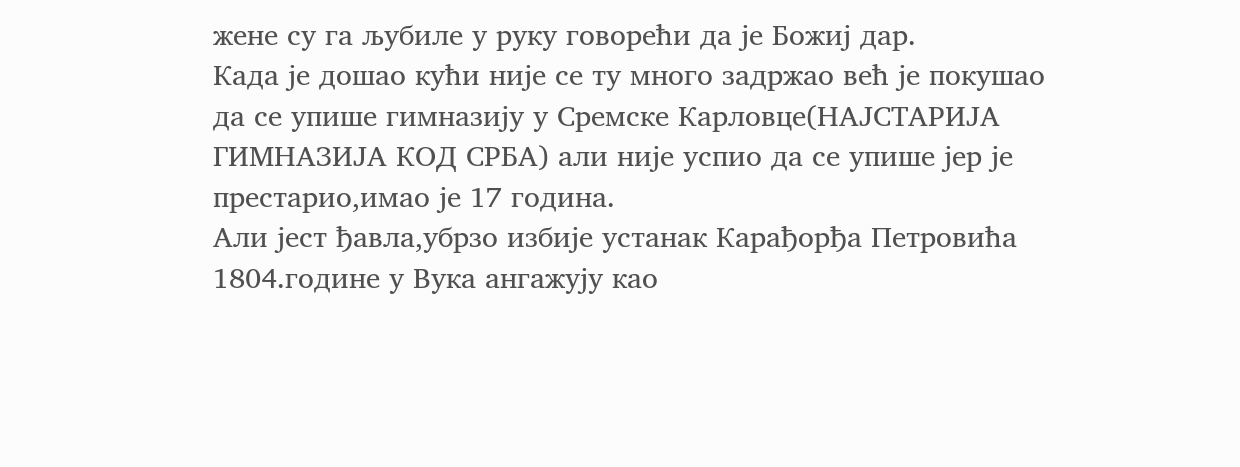жене су га љубиле у руку говорећи да је Божиј дар.
Када је дошао кући није се ту много задржао већ је покушао да се упише гимназију у Сремске Карловце(НАЈСТАРИЈА ГИМНАЗИЈА КОД СРБА) али није успио да се упише јер је престарио,имао је 17 година.
Али јест ђавла,убрзо избије устанак Карађорђа Петровића 1804.године у Вука ангажују као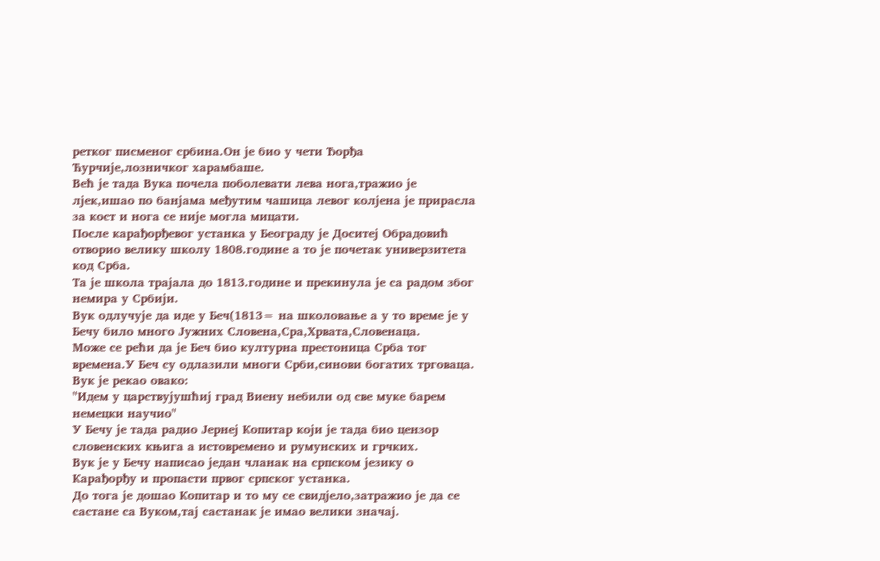ретког писменог србина.Он је био у чети Ђорђа Ћурчије,лозничког харамбаше.
Већ је тада Вука почела поболевати лева нога,тражио је лјек,ишао по банјама међутим чашица левог колјена је прирасла за кост и нога се није могла мицати.
После карађорђевог устанка у Београду је Доситеј Обрадовић отворио велику школу 1808.године а то је почетак универзитета код Срба.
Та је школа трајала до 1813.године и прекинула је са радом због немира у Србији.
Вук одлучује да иде у Беч(1813= на школовање а у то време је у Бечу било много Јужних Словена,Сра,Хрвата,Словенаца.
Може се рећи да је Беч био културна престоница Срба тог времена.У Беч су одлазили многи Срби,синови богатих трговаца.
Вук је рекао овако:
"Идем у царствујушћиј град Виену небили од све муке барем немецки научио"
У Бечу је тада радио Јернеј Копитар који је тада био цензор словенских књига а истовремено и румунских и грчких.
Вук је у Бечу написао један чланак на српском језику о Карађорђу и пропасти првог српског устанка.
До тога је дошао Копитар и то му се свидјело,затражио је да се састане са Вуком,тај састанак је имао велики значај.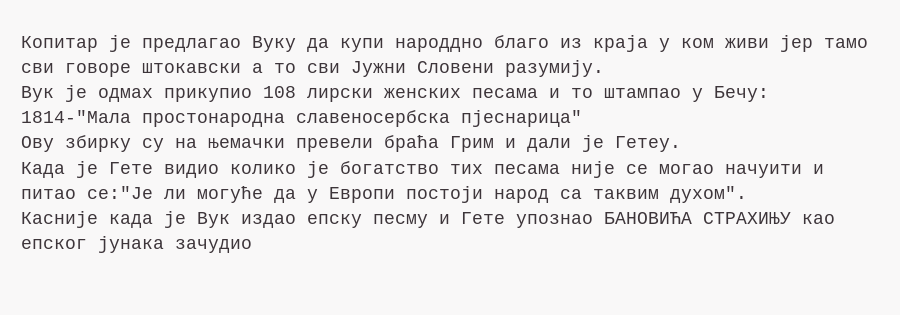Копитар је предлагао Вуку да купи народдно благо из краја у ком живи јер тамо сви говоре штокавски а то сви Јужни Словени разумију.
Вук је одмах прикупио 108 лирски женских песама и то штампао у Бечу:
1814-"Мала простонародна славеносербска пјеснарица"
Ову збирку су на њемачки превели браћа Грим и дали је Гетеу.
Када је Гете видио колико је богатство тих песама није се могао начуити и питао се:"Је ли могуће да у Европи постоји народ са таквим духом".
Касније када је Вук издао епску песму и Гете упознао БАНОВИЋА СТРАХИЊУ као епског јунака зачудио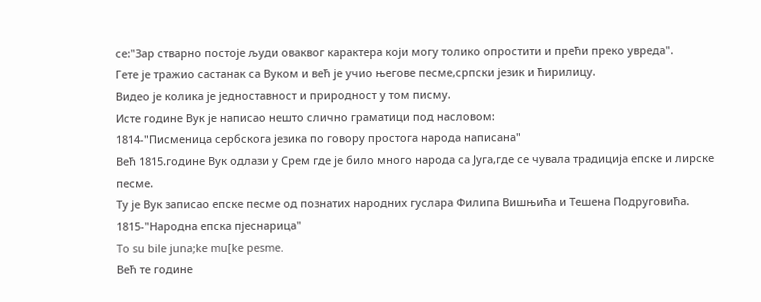се:"Зар стварно постоје људи оваквог карактера који могу толико опростити и прећи преко увреда".
Гете је тражио састанак са Вуком и већ је учио његове песме,српски језик и ћирилицу.
Видео је колика је једноставност и природност у том писму.
Исте године Вук је написао нешто слично граматици под насловом:
1814-"Писменица сербскога језика по говору простога народа написана"
Већ 1815.године Вук одлази у Срем где је било много народа са Југа,где се чувала традиција епске и лирске песме.
Ту је Вук записао епске песме од познатих народних гуслара Филипа Вишњића и Тешена Подруговића.
1815-"Народна епска пјеснарица"
To su bile juna;ke mu[ke pesme.
Већ те године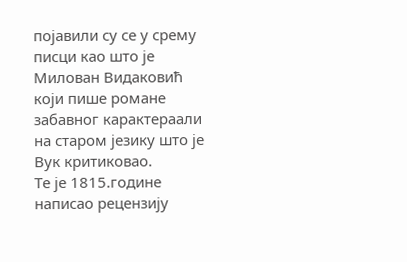појавили су се у срему писци као што је Милован Видаковић који пише романе забавног карактераали на старом језику што је Вук критиковао.
Те је 1815.године написао рецензију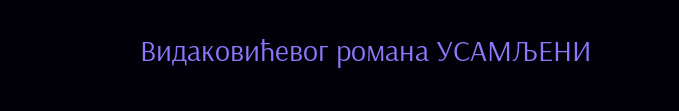Видаковићевог романа УСАМЉЕНИ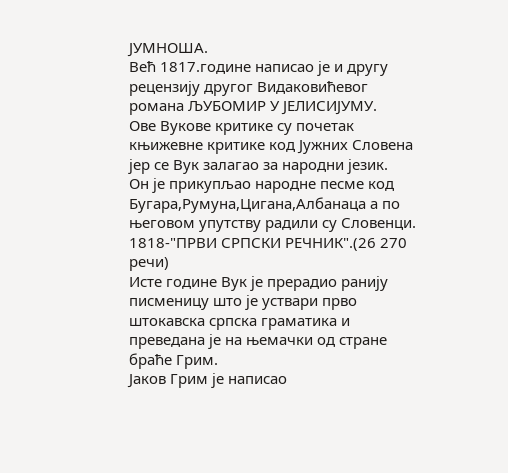ЈУМНОША.
Већ 1817.године написао је и другу рецензију другог Видаковићевог романа ЉУБОМИР У ЈЕЛИСИЈУМУ.
Ове Вукове критике су почетак књижевне критике код Јужних Словена јер се Вук залагао за народни језик.
Он је прикупљао народне песме код Бугара,Румуна,Цигана,Албанаца а по његовом упутству радили су Словенци.
1818-"ПРВИ СРПСКИ РЕЧНИК".(26 270 речи)
Исте године Вук је прерадио ранију писменицу што је уствари прво штокавска српска граматика и преведана је на њемачки од стране браће Грим.
Јаков Грим је написао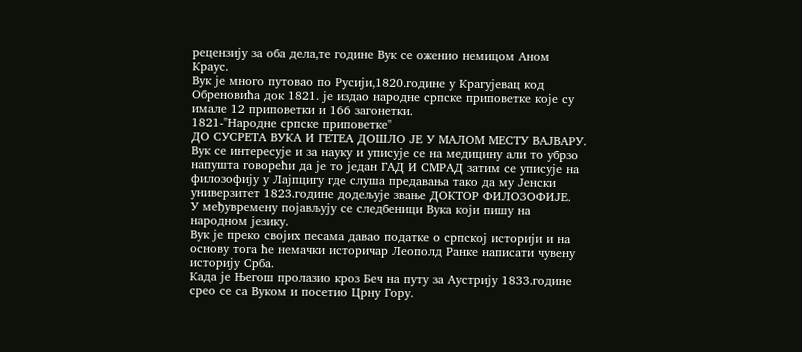рецензију за оба дела,те године Вук се оженио немицом Аном Краус.
Вук је много путовао по Русији,1820.године у Крагујевац код Обреновића док 1821. је издао народне српске приповетке које су имале 12 приповетки и 166 загонетки.
1821-"Народне српске приповетке"
ДО СУСРЕТА ВУКА И ГЕТЕА ДОШЛО ЈЕ У МАЛОМ МЕСТУ ВАЈВАРУ.
Вук се интересује и за науку и уписује се на медицину али то убрзо напушта говорећи да је то један ГАД И СМРАД затим се уписује на филозофију у Лајпцигу где слуша предавања тако да му Јенски универзитет 1823.године додељује звање ДОКТОР ФИЛОЗОФИЈЕ.
У међувремену појављују се следбеници Вука који пишу на народном језику.
Вук је преко својих песама давао податке о српској историји и на основу тога ће немачки историчар Леополд Ранке написати чувену историју Срба.
Када је Његош пролазио кроз Беч на путу за Аустрију 1833.године срео се са Вуком и посетио Црну Гору.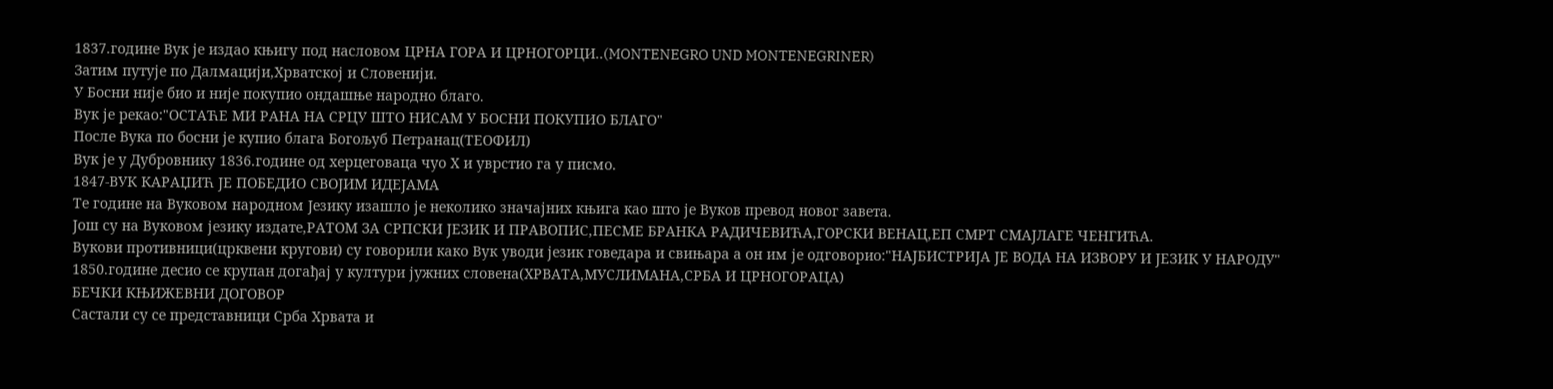1837.године Вук је издао књигу под насловом ЦРНА ГОРА И ЦРНОГОРЦИ..(MONTENEGRO UND MONTENEGRINER)
Затим путује по Далмацији,Хрватској и Словенији.
У Босни није био и није покупио ондашње народно благо.
Вук је рекао:"ОСТАЋЕ МИ РАНА НА СРЦУ ШТО НИСАМ У БОСНИ ПОКУПИО БЛАГО"
После Вука по босни је купио блага Богољуб Петранац(ТЕОФИЛ)
Вук је у Дубровнику 1836.године од херцеговаца чуо Х и уврстио га у писмо.
1847-ВУК КАРАЏИЋ ЈЕ ПОБЕДИО СВОЈИМ ИДЕЈАМА
Те године на Вуковом народном Језику изашло је неколико значајних књига као што је Вуков превод новог завета.
Још су на Вуковом језику издате,РАТОМ ЗА СРПСКИ ЈЕЗИК И ПРАВОПИС,ПЕСМЕ БРАНКА РАДИЧЕВИЋА,ГОРСКИ ВЕНАЦ,ЕП СМРТ СМАЈЛАГЕ ЧЕНГИЋА.
Вукови противници(црквени кругови) су говорили како Вук уводи језик говедара и свињара а он им је одговорио:"НАЈБИСТРИЈА ЈЕ ВОДА НА ИЗВОРУ И ЈЕЗИК У НАРОДУ"
1850.године десио се крупан догађај у култури јужних словена(ХРВАТА,МУСЛИМАНА,СРБА И ЦРНОГОРАЦА)
БЕЧКИ КЊИЖЕВНИ ДОГОВОР
Састали су се представници Срба Хрвата и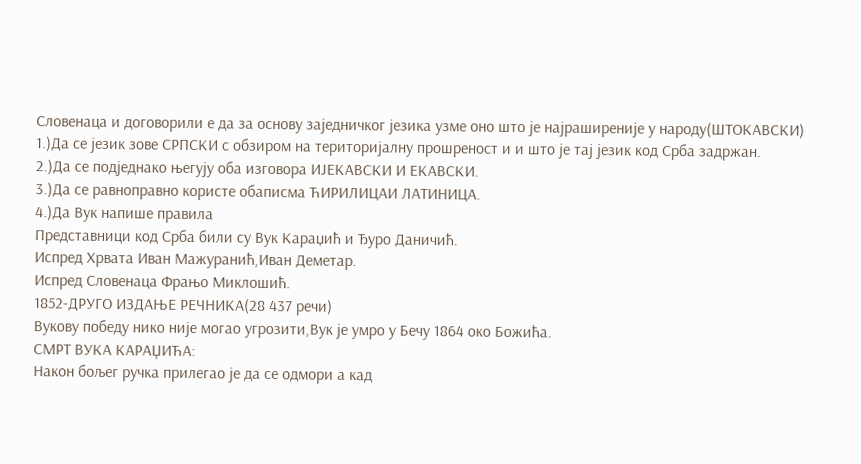Словенаца и договорили е да за основу заједничког језика узме оно што је најраширеније у народу(ШТОКАВСКИ)
1.)Да се језик зове СРПСКИ с обзиром на територијалну прошреност и и што је тај језик код Срба задржан.
2.)Да се подједнако његују оба изговора ИЈЕКАВСКИ И ЕКАВСКИ.
3.)Да се равноправно користе обаписма ЋИРИЛИЦАИ ЛАТИНИЦА.
4.)Да Вук напише правила
Представници код Срба били су Вук Караџић и Ђуро Даничић.
Испред Хрвата Иван Мажуранић,Иван Деметар.
Испред Словенаца Фрањо Миклошић.
1852-ДРУГО ИЗДАЊЕ РЕЧНИКА(28 437 речи)
Вукову победу нико није могао угрозити,Вук је умро у Бечу 1864 око Божића.
СМРТ ВУКА КАРАЏИЋА:
Након бољег ручка прилегао је да се одмори а кад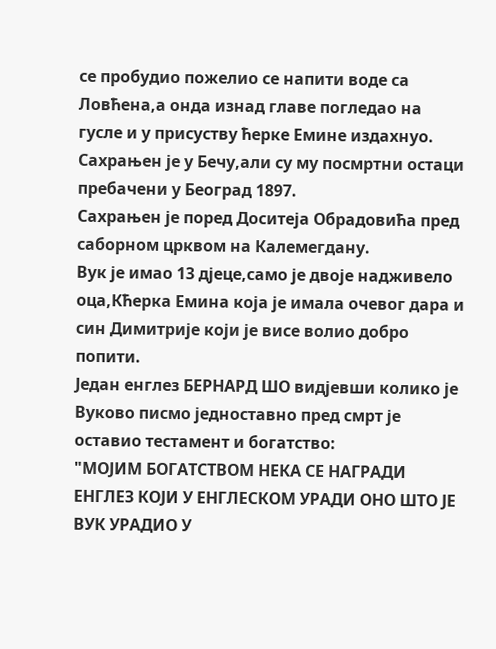се пробудио пожелио се напити воде са Ловћена,а онда изнад главе погледао на гусле и у присуству ћерке Емине издахнуо.
Сахрањен је у Бечу,али су му посмртни остаци пребачени у Београд 1897.
Сахрањен је поред Доситеја Обрадовића пред саборном црквом на Калемегдану.
Вук је имао 13 дјеце,само је двоје надживело оца,Кћерка Емина која је имала очевог дара и син Димитрије који је висе волио добро попити.
Један енглез БЕРНАРД ШО видјевши колико је Вуково писмо једноставно пред смрт је оставио тестамент и богатство:
"МОЈИМ БОГАТСТВОМ НЕКА СЕ НАГРАДИ ЕНГЛЕЗ КОЈИ У ЕНГЛЕСКОМ УРАДИ ОНО ШТО ЈЕ ВУК УРАДИО У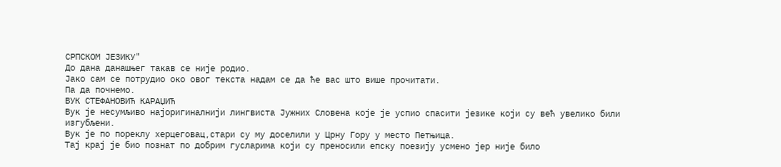СРПСКОМ ЈЕЗИКУ"
До дана данашњег такав се није родио.
Јако сам се потрудио око овог текста надам се да ће вас што више прочитати.
Па да почнемо.
ВУК СТЕФАНОВИЋ КАРАЏИЋ
Вук је несумљиво најоригиналнији лингвиста Јужних Словена које је успио спасити језике који су већ увелико били изгубљени.
Вук је по пореклу херцеговац,стари су му доселили у Црну Гору у место Петњица.
Тај крај је био познат по добрим гусларима који су преносили епску поезију усмено јер није било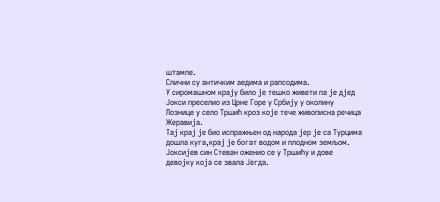штампе.
Слични су античким аедима и рапсодима.
У сиромашном крају било је тешко живети па је дјед Јокси преселио из Црне Горе у Србију у околину Лознице у село Тршић кроз које тече живописна речица Жеравија.
Тај крај је био испражњен од народа јер је са Турцима дошла куга,крај је богат водом и плодном земљом.
Јоксијев син Стеван оженио се у Тршићу и дове девојку која се звала Јегда.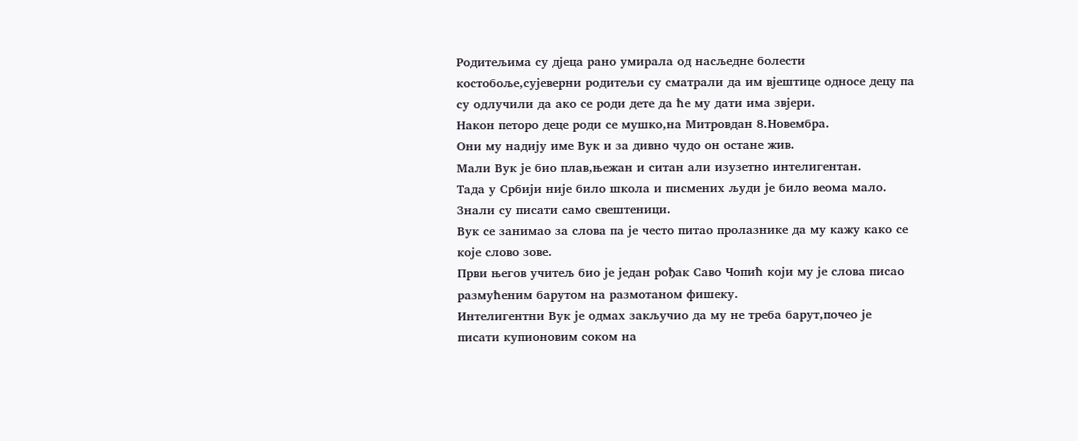Родитељима су дјеца рано умирала од насљедне болести костобоље,сујеверни родитељи су сматрали да им вјештице односе децу па су одлучили да ако се роди дете да ће му дати има звјери.
Након петоро деце роди се мушко,на Митровдан 8.Новембра.
Они му надију име Вук и за дивно чудо он остане жив.
Мали Вук је био плав,њежан и ситан али изузетно интелигентан.
Тада у Србији није било школа и писмених људи је било веома мало.
Знали су писати само свештеници.
Вук се занимао за слова па је често питао пролазнике да му кажу како се које слово зове.
Први његов учитељ био је један рођак Саво Чопић који му је слова писао размућеним барутом на размотаном фишеку.
Интелигентни Вук је одмах закључио да му не треба барут,почео је писати купионовим соком на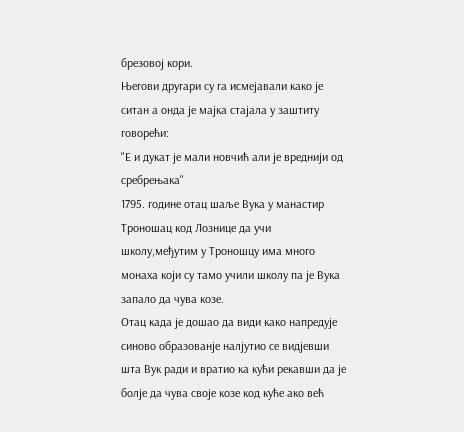брезовој кори.
Његови другари су га исмејавали како је ситан а онда је мајка стајала у заштиту говорећи:
"Е и дукат је мали новчић али је вреднији од сребрењака"
1795. године отац шаље Вука у манастир Троношац код Лознице да учи школу,међутим у Троношцу има много монаха који су тамо учили школу па је Вука запало да чува козе.
Отац када је дошао да види како напредује синово образованје налјутио се видјевши шта Вук ради и вратио ка кући рекавши да је болје да чува своје козе код куће ако већ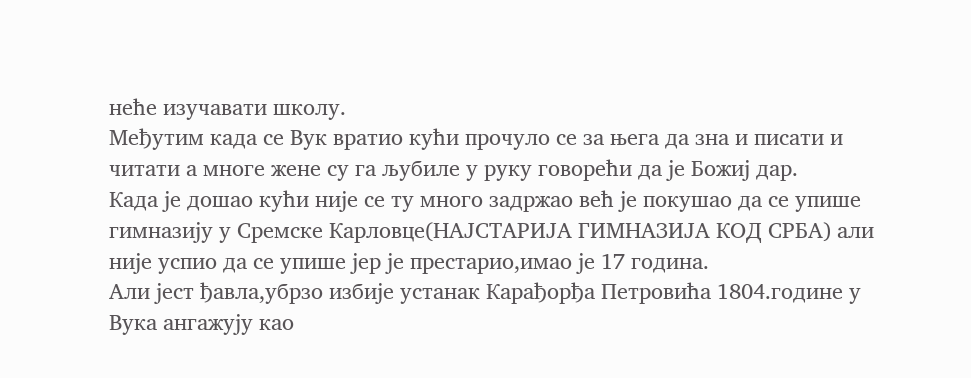неће изучавати школу.
Међутим када се Вук вратио кући прочуло се за њега да зна и писати и читати а многе жене су га љубиле у руку говорећи да је Божиј дар.
Када је дошао кући није се ту много задржао већ је покушао да се упише гимназију у Сремске Карловце(НАЈСТАРИЈА ГИМНАЗИЈА КОД СРБА) али није успио да се упише јер је престарио,имао је 17 година.
Али јест ђавла,убрзо избије устанак Карађорђа Петровића 1804.године у Вука ангажују као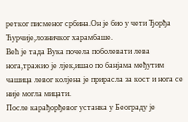ретког писменог србина.Он је био у чети Ђорђа Ћурчије,лозничког харамбаше.
Већ је тада Вука почела поболевати лева нога,тражио је лјек,ишао по банјама међутим чашица левог колјена је прирасла за кост и нога се није могла мицати.
После карађорђевог устанка у Београду је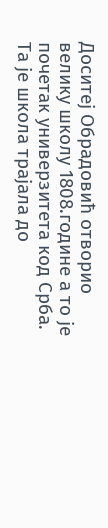Доситеј Обрадовић отворио велику школу 1808.године а то је почетак универзитета код Срба.
Та је школа трајала до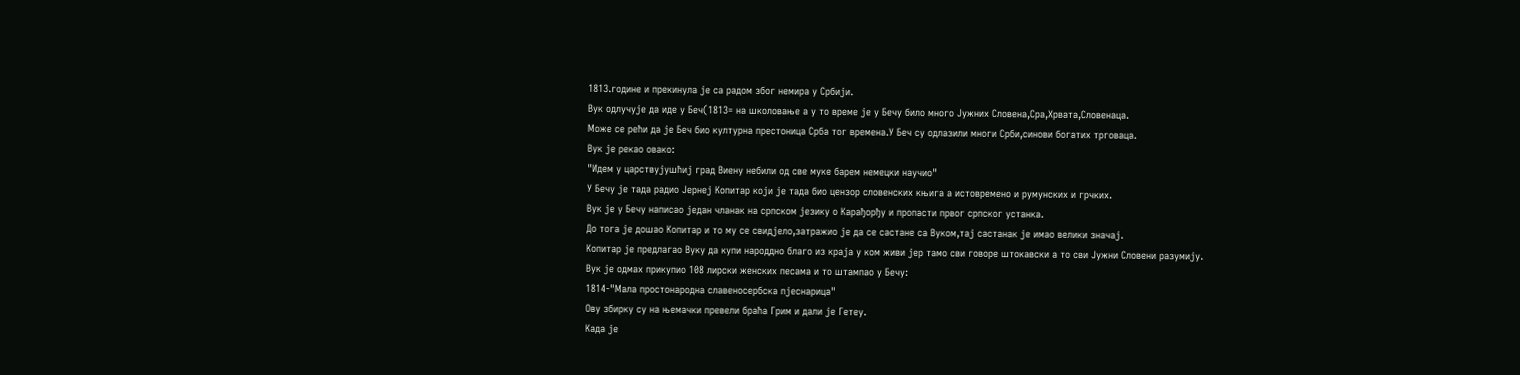1813.године и прекинула је са радом због немира у Србији.
Вук одлучује да иде у Беч(1813= на школовање а у то време је у Бечу било много Јужних Словена,Сра,Хрвата,Словенаца.
Може се рећи да је Беч био културна престоница Срба тог времена.У Беч су одлазили многи Срби,синови богатих трговаца.
Вук је рекао овако:
"Идем у царствујушћиј град Виену небили од све муке барем немецки научио"
У Бечу је тада радио Јернеј Копитар који је тада био цензор словенских књига а истовремено и румунских и грчких.
Вук је у Бечу написао један чланак на српском језику о Карађорђу и пропасти првог српског устанка.
До тога је дошао Копитар и то му се свидјело,затражио је да се састане са Вуком,тај састанак је имао велики значај.
Копитар је предлагао Вуку да купи народдно благо из краја у ком живи јер тамо сви говоре штокавски а то сви Јужни Словени разумију.
Вук је одмах прикупио 108 лирски женских песама и то штампао у Бечу:
1814-"Мала простонародна славеносербска пјеснарица"
Ову збирку су на њемачки превели браћа Грим и дали је Гетеу.
Када је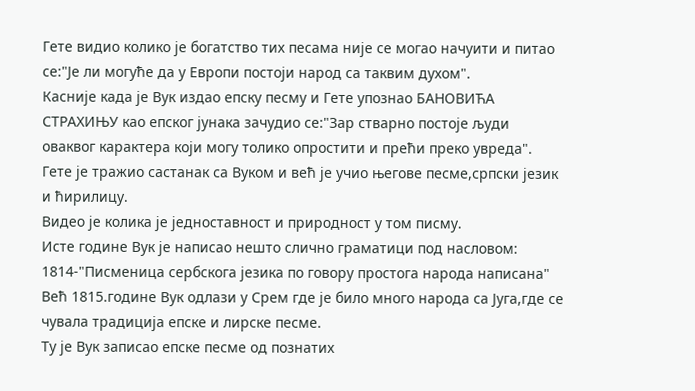Гете видио колико је богатство тих песама није се могао начуити и питао се:"Је ли могуће да у Европи постоји народ са таквим духом".
Касније када је Вук издао епску песму и Гете упознао БАНОВИЋА СТРАХИЊУ као епског јунака зачудио се:"Зар стварно постоје људи оваквог карактера који могу толико опростити и прећи преко увреда".
Гете је тражио састанак са Вуком и већ је учио његове песме,српски језик и ћирилицу.
Видео је колика је једноставност и природност у том писму.
Исте године Вук је написао нешто слично граматици под насловом:
1814-"Писменица сербскога језика по говору простога народа написана"
Већ 1815.године Вук одлази у Срем где је било много народа са Југа,где се чувала традиција епске и лирске песме.
Ту је Вук записао епске песме од познатих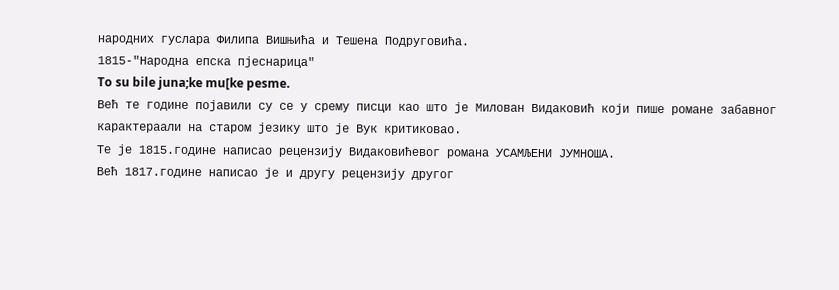народних гуслара Филипа Вишњића и Тешена Подруговића.
1815-"Народна епска пјеснарица"
To su bile juna;ke mu[ke pesme.
Већ те године појавили су се у срему писци као што је Милован Видаковић који пише романе забавног карактераали на старом језику што је Вук критиковао.
Те је 1815.године написао рецензију Видаковићевог романа УСАМЉЕНИ ЈУМНОША.
Већ 1817.године написао је и другу рецензију другог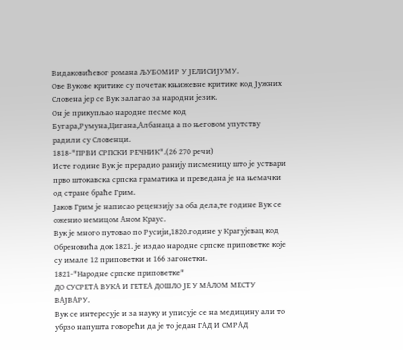Видаковићевог романа ЉУБОМИР У ЈЕЛИСИЈУМУ.
Ове Вукове критике су почетак књижевне критике код Јужних Словена јер се Вук залагао за народни језик.
Он је прикупљао народне песме код Бугара,Румуна,Цигана,Албанаца а по његовом упутству радили су Словенци.
1818-"ПРВИ СРПСКИ РЕЧНИК".(26 270 речи)
Исте године Вук је прерадио ранију писменицу што је уствари прво штокавска српска граматика и преведана је на њемачки од стране браће Грим.
Јаков Грим је написао рецензију за оба дела,те године Вук се оженио немицом Аном Краус.
Вук је много путовао по Русији,1820.године у Крагујевац код Обреновића док 1821. је издао народне српске приповетке које су имале 12 приповетки и 166 загонетки.
1821-"Народне српске приповетке"
ДО СУСРЕТА ВУКА И ГЕТЕА ДОШЛО ЈЕ У МАЛОМ МЕСТУ ВАЈВАРУ.
Вук се интересује и за науку и уписује се на медицину али то убрзо напушта говорећи да је то један ГАД И СМРАД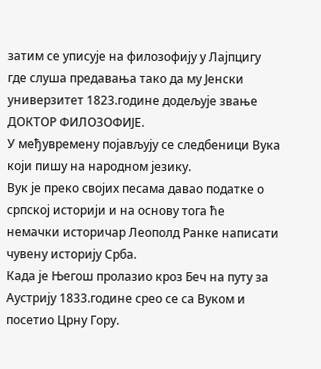затим се уписује на филозофију у Лајпцигу где слуша предавања тако да му Јенски универзитет 1823.године додељује звање ДОКТОР ФИЛОЗОФИЈЕ.
У међувремену појављују се следбеници Вука који пишу на народном језику.
Вук је преко својих песама давао податке о српској историји и на основу тога ће немачки историчар Леополд Ранке написати чувену историју Срба.
Када је Његош пролазио кроз Беч на путу за Аустрију 1833.године срео се са Вуком и посетио Црну Гору.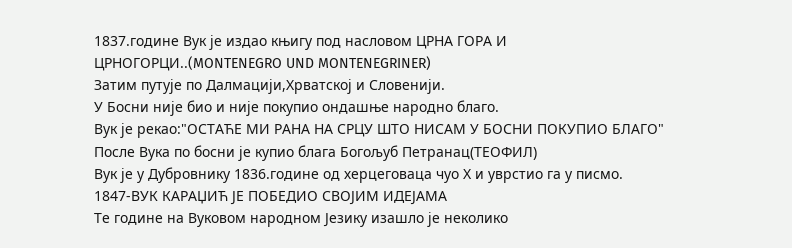1837.године Вук је издао књигу под насловом ЦРНА ГОРА И ЦРНОГОРЦИ..(MONTENEGRO UND MONTENEGRINER)
Затим путује по Далмацији,Хрватској и Словенији.
У Босни није био и није покупио ондашње народно благо.
Вук је рекао:"ОСТАЋЕ МИ РАНА НА СРЦУ ШТО НИСАМ У БОСНИ ПОКУПИО БЛАГО"
После Вука по босни је купио блага Богољуб Петранац(ТЕОФИЛ)
Вук је у Дубровнику 1836.године од херцеговаца чуо Х и уврстио га у писмо.
1847-ВУК КАРАЏИЋ ЈЕ ПОБЕДИО СВОЈИМ ИДЕЈАМА
Те године на Вуковом народном Језику изашло је неколико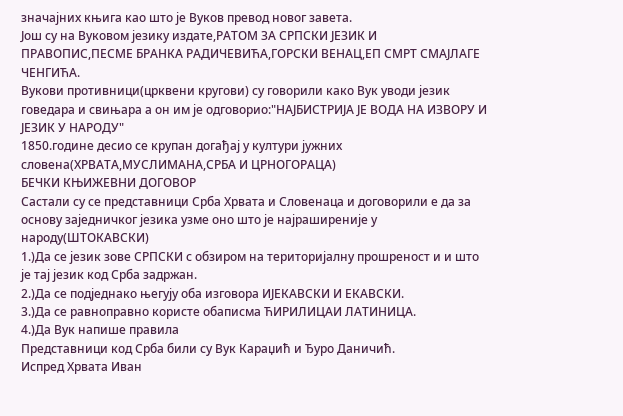значајних књига као што је Вуков превод новог завета.
Још су на Вуковом језику издате,РАТОМ ЗА СРПСКИ ЈЕЗИК И ПРАВОПИС,ПЕСМЕ БРАНКА РАДИЧЕВИЋА,ГОРСКИ ВЕНАЦ,ЕП СМРТ СМАЈЛАГЕ ЧЕНГИЋА.
Вукови противници(црквени кругови) су говорили како Вук уводи језик говедара и свињара а он им је одговорио:"НАЈБИСТРИЈА ЈЕ ВОДА НА ИЗВОРУ И ЈЕЗИК У НАРОДУ"
1850.године десио се крупан догађај у култури јужних словена(ХРВАТА,МУСЛИМАНА,СРБА И ЦРНОГОРАЦА)
БЕЧКИ КЊИЖЕВНИ ДОГОВОР
Састали су се представници Срба Хрвата и Словенаца и договорили е да за основу заједничког језика узме оно што је најраширеније у народу(ШТОКАВСКИ)
1.)Да се језик зове СРПСКИ с обзиром на територијалну прошреност и и што је тај језик код Срба задржан.
2.)Да се подједнако његују оба изговора ИЈЕКАВСКИ И ЕКАВСКИ.
3.)Да се равноправно користе обаписма ЋИРИЛИЦАИ ЛАТИНИЦА.
4.)Да Вук напише правила
Представници код Срба били су Вук Караџић и Ђуро Даничић.
Испред Хрвата Иван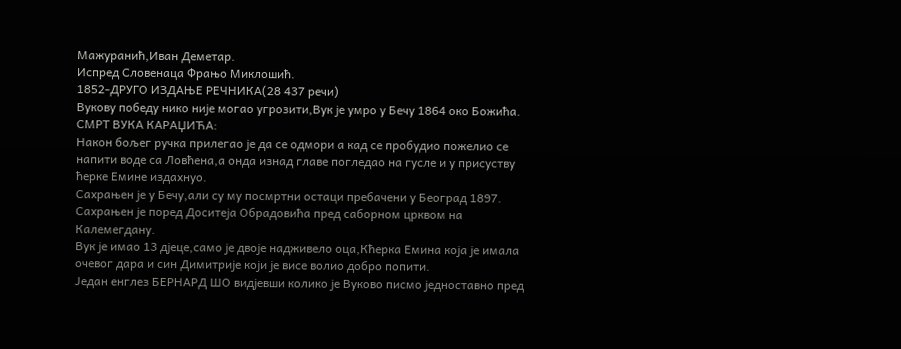Мажуранић,Иван Деметар.
Испред Словенаца Фрањо Миклошић.
1852-ДРУГО ИЗДАЊЕ РЕЧНИКА(28 437 речи)
Вукову победу нико није могао угрозити,Вук је умро у Бечу 1864 око Божића.
СМРТ ВУКА КАРАЏИЋА:
Након бољег ручка прилегао је да се одмори а кад се пробудио пожелио се напити воде са Ловћена,а онда изнад главе погледао на гусле и у присуству ћерке Емине издахнуо.
Сахрањен је у Бечу,али су му посмртни остаци пребачени у Београд 1897.
Сахрањен је поред Доситеја Обрадовића пред саборном црквом на Калемегдану.
Вук је имао 13 дјеце,само је двоје надживело оца,Кћерка Емина која је имала очевог дара и син Димитрије који је висе волио добро попити.
Један енглез БЕРНАРД ШО видјевши колико је Вуково писмо једноставно пред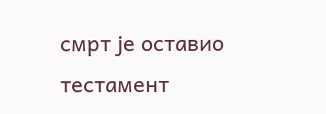смрт је оставио тестамент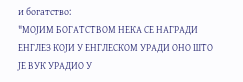и богатство:
"МОЈИМ БОГАТСТВОМ НЕКА СЕ НАГРАДИ ЕНГЛЕЗ КОЈИ У ЕНГЛЕСКОМ УРАДИ ОНО ШТО ЈЕ ВУК УРАДИО У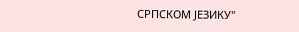СРПСКОМ ЈЕЗИКУ"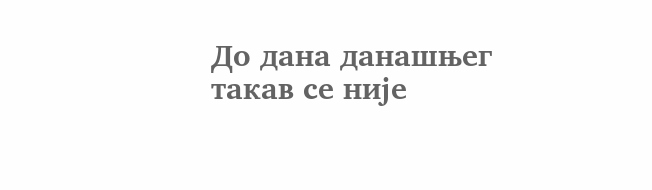До дана данашњег такав се није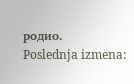родио.
Poslednja izmena: